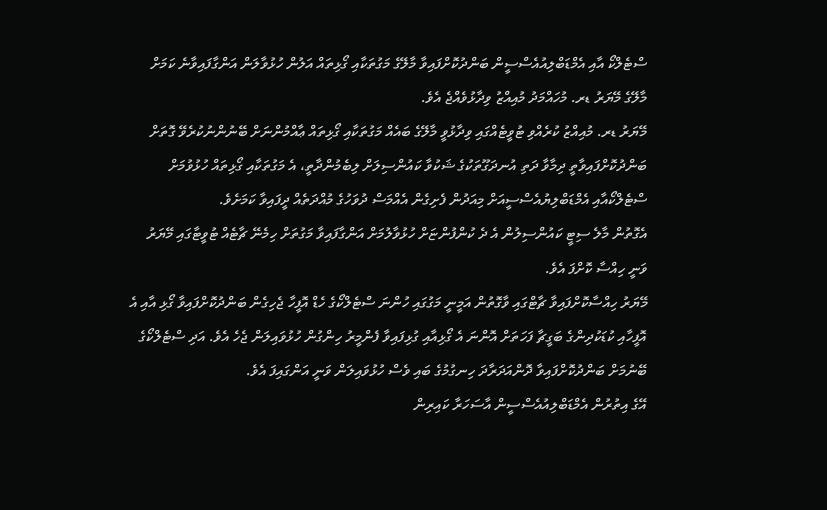ސްޓެލްކޯ އާއި އެމްޑަބްލިއުއެސްސީން ބަންދުކޮށްފައިވާ މާލޭގެ މަގުތަކާއި ގޯޅިތައް އަލުން ހުޅުވާލަން އަންގާފައިވާނެ ކަމަށް މާލޭގެ މޭޔަރު ޑރ. މުހައްމަދު މުއިއްޒު ވިދާޅުވެއްޖެ އެވެ.
މޭޔަރު ޑރ. މުއިއްޒު ކުރެއްވި ޓުވީޓެއްގައި ވިދާޅުވީ މާލޭގެ ބައެއް މަގުތަކާއި ގޯޅިތައް ޢާއްމުންނަށް ބޭނުންނުކުރެވޭ ގޮތަށް ބަންދުކޮށްފައިވާތީ ދިމާވާ ދަތި އުނދަގޫތަކުގެ ޝަކުވާ ކައުންސިލަށް ލިބެމުންދާތީ، އެ މަގުތަކާއި ގޯޅިތައް ހުޅުވުމަށް ސްޓެލްކޯއާއި އެމްޑަބްލިޔުއެސްސީއަށް މިއަދުން ފެށިގެން އެއްމަސް ދުވަހުގެ މުއްދަތެއް ދީފައިވާ ކަމަށެވެ.
އެގޮތުން މާލެ ސިޓީ ކައުންސިލުން އެ ދެ ކުންފުންޏަށް ހުޅުވާލުމަށް އަންގާފައިވާ މަގުތަށް ހިމެނޭ ޗާޓެއް ޓުވީޓާގައި މޭޔަރު ވަނީ ހިއްސާ ކޮށްފަ އެވެ.
މޭޔަރު ހިއްސާކޮށްފައިވާ ޗާޓްގައި ވާގޮތުން އަމީނީ މަގުގައި ހުންނަ ސްޓެލްކޯގެ ހެޑް އޮފީހާ ޖެހިގެން ބަންދުކޮށްފައިވާ ގޯޅި އާއި އެ އޮފީހާއި ކުޑަކުދިންގެ ބަގީޗާ ފަހަތަށް އޮންނަ އެ ގޯޅިއާއި ގުޅިފައިވާ ފެންމީރު ހިންގުން ހުޅުވައިލަން ޖެހެ އެވެ. އަދި ސްޓެލްކޯގެ ބޭނުމަށް ބަންދުކޮށްފައިވާ ދޮންއަދަރާދަ ހިނގުމުގެ ބައި ވެސް ހުޅުވައިލަން ވަނީ އަންގައިފަ އެވެ.
އޭގެ އިތުރުން އެމްޑަބްލިއުއެސްސީން އާސަހަރާ ކައިރިން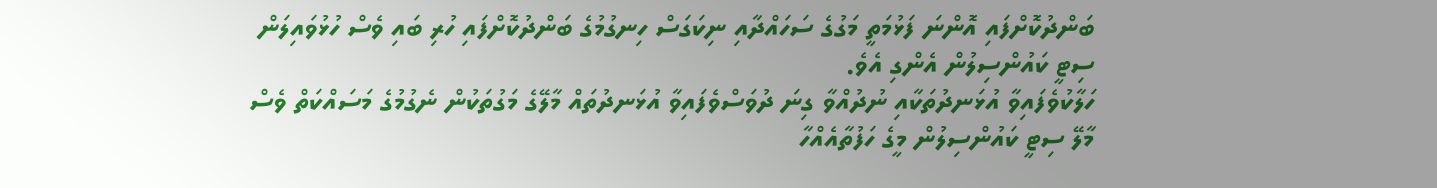ބަންދުކޮށްފައި އޮންނަ ފަޅުމަތީ މަގުގެ ސަހައްދާއި ނިކަގަސް ހިނގުމުގެ ބަންދުކޮށްފައި ހުރި ބައި ވެސް ހުޅުވައިލަން ސިޓީ ކައުންސިލުން އެންގި އެވެ.
ހަލާކުވެފައިވާ އުޅަނދުތަކާއި ނުދުއްވާ ގިނަ ދުވަސްވެފައިވާ އުޅަނދުތައް މާލޭގެ މަގުތަކުން ނެގުމުގެ މަސައްކަތް ވެސް މާލޭ ސިޓީ ކައުންސިލުން މީގެ ހަފުތާއެއްހާ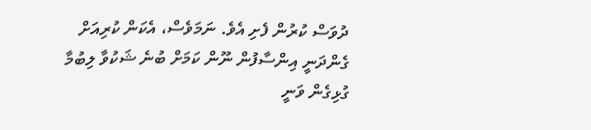ދުވަސް ކުރުން ފެށި އެވެ. ނަމަވެސް، އެކަން ކުރިއަށް ގެންދަނީ އިންސާފުން ނޫން ކަމަށް ބުނެ ޝަކުވާ ލިބުމާ ގުޅިގެން ވަނީ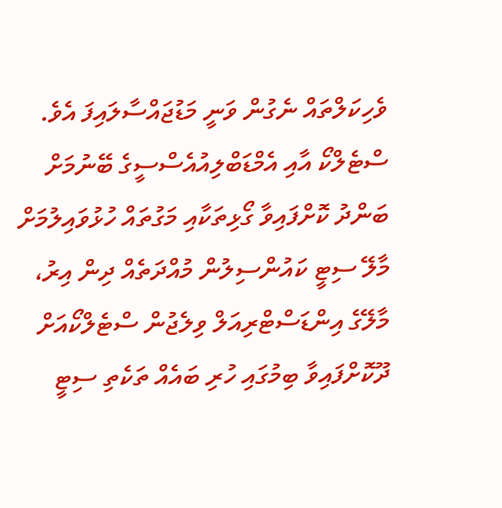ވެހިކަލްތައް ނެގުން ވަނީ މަޑުޖައްސާލައިފަ އެވެ.
ސްޓެލްކޯ އާއި އެމްޑަބްލިއުއެސްސީގެ ބޭނުމަށް ބަންދު ކޮށްފައިވާ ގޯޅިތަކާއި މަގުތައް ހުޅުވައިލުމަށް މާލޭ ސިޓީ ކައުންސިލުން މުއްދަތެއް ދިން އިރު، މާލޭގެ އިންޑަސްޓްރިއަލް ވިލެޖުން ސްޓެލްކޯއަށް ދޫކޮށްފައިވާ ބިމުގައި ހުރި ބައެއް ތަކެތި ސިޓީ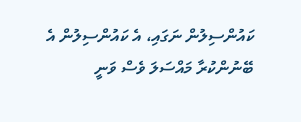ކައުންސިލުން ނަގައި، އެ ކައުންސިލުން އެ ބޭނުންކުރާ މައްސަލަ ވެސް ވަނީ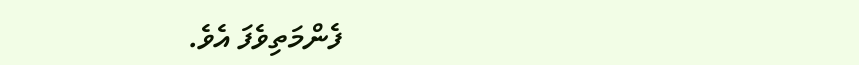ފެންމަތިވެފަ އެވެ.